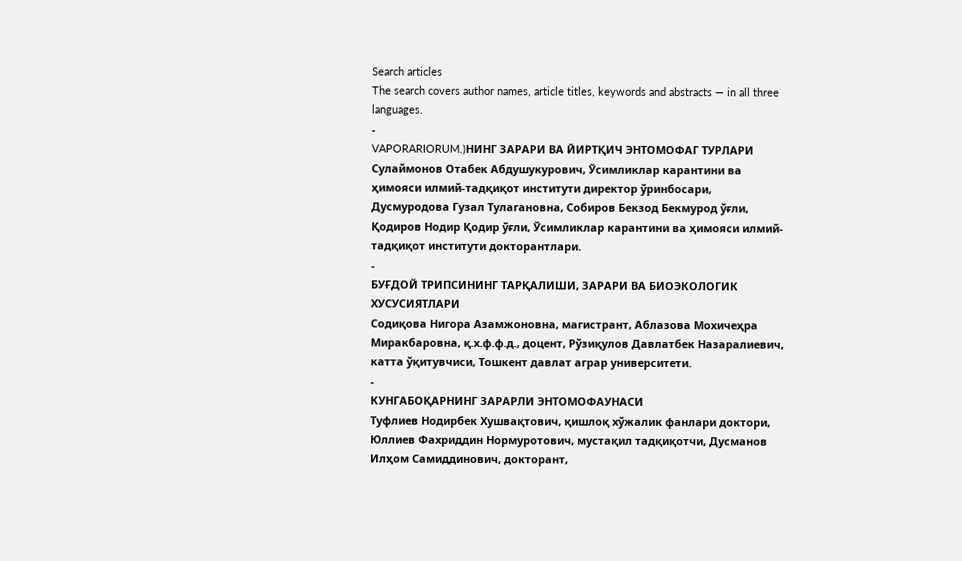Search articles
The search covers author names, article titles, keywords and abstracts — in all three languages.
-
VAPORARIORUM.)НИНГ ЗАРАРИ ВА ЙИРТҚИЧ ЭНТОМОФАГ ТУРЛАРИ
Сулаймонов Отабек Абдушукурович, Ўсимликлар карантини ва ҳимояси илмий-тадқиқот институти директор ўринбосари, Дусмуродова Гузал Тулагановна, Собиров Бекзод Бекмурод ўғли, Қодиров Нодир Қодир ўғли, Ўсимликлар карантини ва ҳимояси илмий-тадқиқот институти докторантлари.
-
БУҒДОЙ ТРИПСИНИНГ ТАРҚАЛИШИ, ЗАРАРИ ВА БИОЭКОЛОГИК ХУСУСИЯТЛАРИ
Содиқова Нигора Азамжоновна, магистрант, Аблазова Мохичеҳра Миракбаровна, қ.х.ф.ф.д., доцент, Рўзиқулов Давлатбек Назаралиевич, катта ўқитувчиси, Тошкент давлат аграр университети.
-
КУНГАБОҚАРНИНГ ЗАРАРЛИ ЭНТОМОФАУНАСИ
Туфлиев Нодирбек Хушвақтович, қишлоқ хўжалик фанлари доктори, Юллиев Фахриддин Нормуротович, мустақил тадқиқотчи, Дусманов Илҳом Самиддинович, докторант,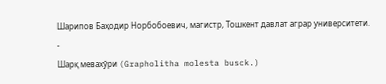Шарипов Баҳодир Норбобоевич, магистр, Тошкент давлат аграр университети.
-
Шарқ мевахўри (Grapholitha molesta busck.)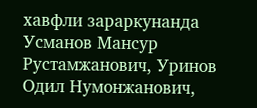хавфли зараркунанда
Усманов Мансур Рустамжанович, Уринов Одил Нумонжанович,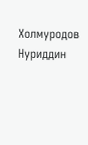Холмуродов Нуриддин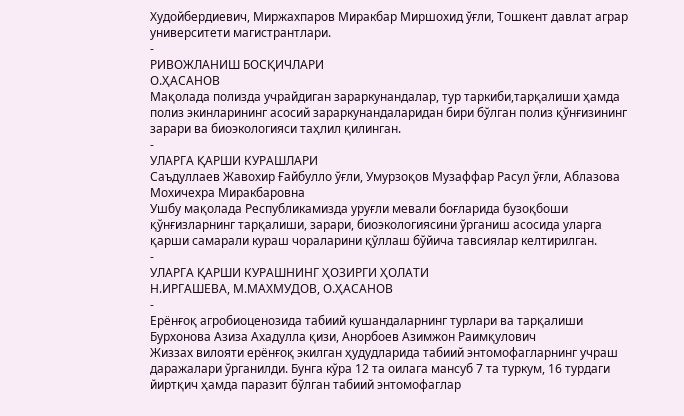Худойбердиевич, Миржахпаров Миракбар Миршохид ўғли, Тошкент давлат аграр университети магистрантлари.
-
РИВОЖЛАНИШ БОСҚИЧЛАРИ
О.ҲАСАНОВ
Мақолада полизда учрайдиган зараркунандалар, тур таркиби,тарқалиши ҳамда полиз экинларининг асосий зараркунандаларидан бири бўлган полиз қўнғизининг зарари ва биоэкологияси таҳлил қилинган.
-
УЛАРГА ҚАРШИ КУРАШЛАРИ
Саъдуллаев Жавохир Ғайбулло ўғли, Умурзоқов Музаффар Расул ўғли, Аблазова Мохичехра Миракбаровна
Ушбу мақолада Республикамизда уруғли мевали боғларида бузоқбоши қўнғизларнинг тарқалиши, зарари, биоэкологиясини ўрганиш асосида уларга қарши самарали кураш чораларини қўллаш бўйича тавсиялар келтирилган.
-
УЛАРГА ҚАРШИ КУРАШНИНГ ҲОЗИРГИ ҲОЛАТИ
Н.ИРГАШЕВА, М.МАХМУДОВ, О.ҲАСАНОВ
-
Ерёнғоқ агробиоценозида табиий кушандаларнинг турлари ва тарқалиши
Бурхонова Азиза Ахадулла қизи, Анорбоев Азимжон Раимқулович
Жиззах вилояти ерёнғоқ экилган ҳудудларида табиий энтомофагларнинг учраш даражалари ўрганилди. Бунга кўра 12 та оилага мансуб 7 та туркум, 16 турдаги йиртқич ҳамда паразит бўлган табиий энтомофаглар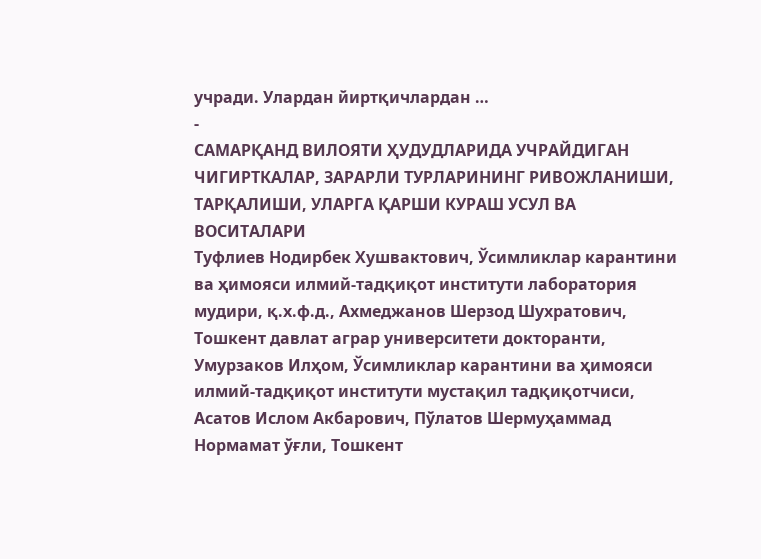учради. Улардан йиртқичлардан …
-
САМАРҚАНД ВИЛОЯТИ ҲУДУДЛАРИДА УЧРАЙДИГАН ЧИГИРТКАЛАР, ЗАРАРЛИ ТУРЛАРИНИНГ РИВОЖЛАНИШИ, ТАРҚАЛИШИ, УЛАРГА ҚАРШИ КУРАШ УСУЛ ВА ВОСИТАЛАРИ
Туфлиев Нодирбек Хушвактович, Ўсимликлар карантини ва ҳимояси илмий-тадқиқот институти лаборатория мудири, қ.х.ф.д., Ахмеджанов Шерзод Шухратович, Тошкент давлат аграр университети докторанти, Умурзаков Илҳом, Ўсимликлар карантини ва ҳимояси илмий-тадқиқот институти мустақил тадқиқотчиси, Асатов Ислом Акбарович, Пўлатов Шермуҳаммад Нормамат ўғли, Тошкент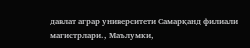давлат аграр университети Самарқанд филиали магистрлари., Маълумки,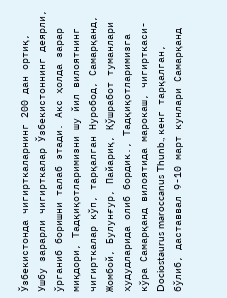Ўзбекистонда чигирткаларнинг 200 дан ортиқ, Ушбу зарарли чигирткалар Ўзбекистоннинг деярли, ўрганиб боришни талаб этади. Акс ҳолда зарар миқдори, Тадқиқотларимизни шу йил вилоятнинг чигирткалар кўп, тарқалган Нуробод, Самарқанд, Жомбой, Булунғур, Пайариқ, Қўшработ туманлари ҳудудларида олиб бордик., Тадқиқотларимизга кўра Самарқанд вилоятида марокаш, чигирткаси-Dociostaurus maroccanus Thunb., кенг тарқалган, бўлиб, даставвал 9-10 март кунлари Самарқанд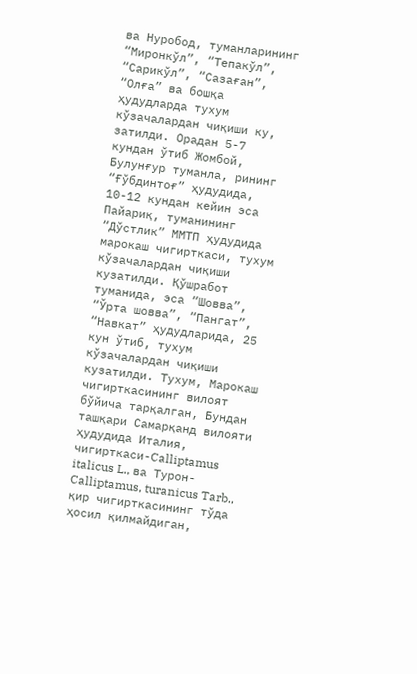ва Нуробод, туманларининг “Миронкўл”, “Тепакўл”, “Сарикўл”, “Сазаған”, “Олға” ва бошқа ҳудудларда тухум кўзачалардан чиқиши ку, затилди. Орадан 5-7 кундан ўтиб Жомбой, Булунғур туманла, рининг “Ғўбдинтоғ” ҳудудида, 10-12 кундан кейин эса Пайариқ, туманининг “Дўстлик” ММТП ҳудудида марокаш чигирткаси, тухум кўзачалардан чиқиши кузатилди. Қўшработ туманида, эса “Шовва”, “Ўрта шовва”, “Пангат”, “Навкат” ҳудудларида, 25 кун ўтиб, тухум кўзачалардан чиқиши кузатилди. Тухум, Марокаш чигирткасининг вилоят бўйича тарқалган, Бундан ташқари Самарқанд вилояти ҳудудида Италия, чигирткаси-Calliptamus italicus L., ва Турон-Calliptamus, turanicus Tarb., қир чигирткасининг тўда ҳосил қилмайдиган,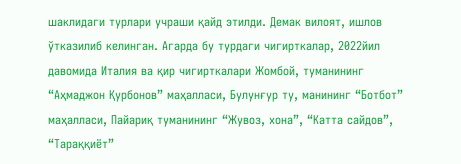шаклидаги турлари учраши қайд этилди. Демак вилоят, ишлов ўтказилиб келинган. Агарда бу турдаги чигирткалар, 2022йил давомида Италия ва қир чигирткалари Жомбой, туманининг “Аҳмаджон Қурбонов” маҳалласи, Булунғур ту, манининг “Ботбот” маҳалласи, Пайариқ туманининг “Жувоз, хона”, “Катта сайдов”, “Тараққиёт”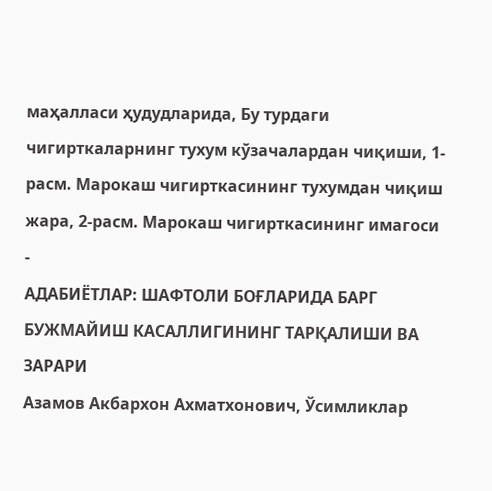маҳалласи ҳудудларида, Бу турдаги чигирткаларнинг тухум кўзачалардан чиқиши, 1-расм. Марокаш чигирткасининг тухумдан чиқиш жара, 2-расм. Марокаш чигирткасининг имагоси
-
АДАБИЁТЛАР: ШАФТОЛИ БОҒЛАРИДА БАРГ БУЖМАЙИШ КАСАЛЛИГИНИНГ ТАРҚАЛИШИ ВА ЗАРАРИ
Азамов Акбархон Ахматхонович, Ўсимликлар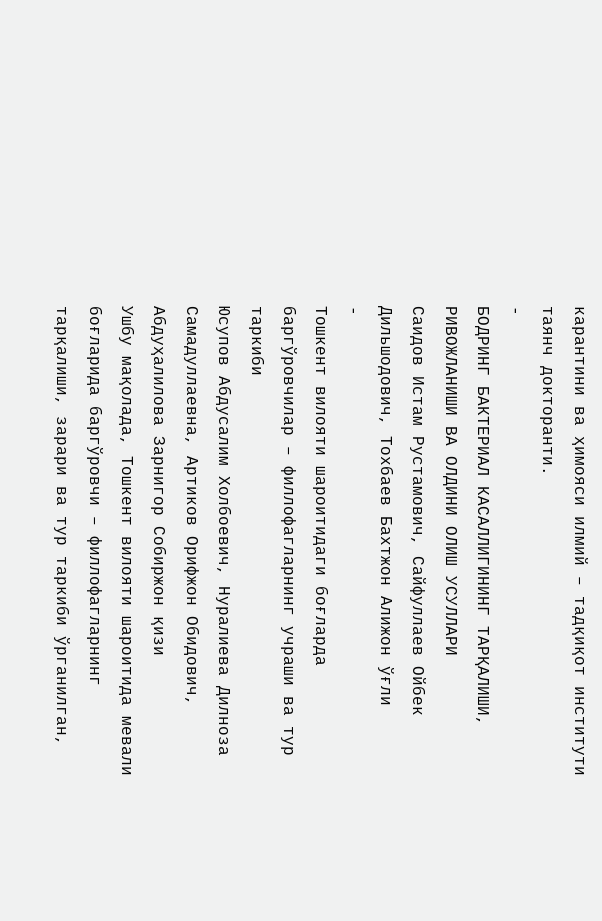карантини ва ҳимояси илмий – тадқиқот институти таянч докторанти.
-
БОДРИНГ БАКТЕРИАЛ КАСАЛЛИГИНИНГ ТАРҚАЛИШИ, РИВОЖЛАНИШИ ВА ОЛДИНИ ОЛИШ УСУЛЛАРИ
Саидов Истам Рустамович, Сайфуллаев Ойбек Дильшодович, Тохбаев Бахтжон Алижон ўғли
-
Тошкент вилояти шароитидаги боғларда баргўровчилар – филлофагларнинг учраши ва тур таркиби
Юсупов Абдусалим Холбоевич, Нуралиева Дилноза Самадуллаевна, Артиков Орифжон Обидович, Абдуҳалилова Зарнигор Собиржон қизи
Ушбу мақолада, Тошкент вилояти шароитида мевали боғларида баргўровчи – филлофагларнинг тарқалиши, зарари ва тур таркиби ўрганилган,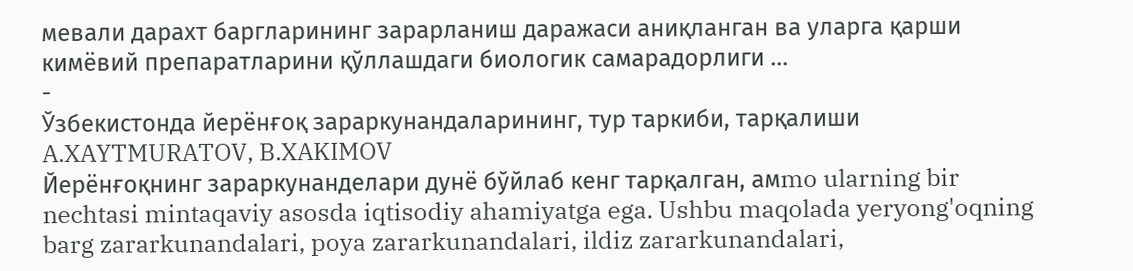мевали дарахт баргларининг зарарланиш даражаси аниқланган ва уларга қарши кимёвий препаратларини қўллашдаги биологик самарадорлиги …
-
Ўзбекистонда йерёнғоқ зараркунандаларининг, тур таркиби, тарқалиши
A.XAYTMURATOV, B.XAKIMOV
Йерёнғоқнинг зараркунанделари дунё бўйлаб кенг тарқалган, амmo ularning bir nechtasi mintaqaviy asosda iqtisodiy ahamiyatga ega. Ushbu maqolada yeryong'oqning barg zararkunandalari, poya zararkunandalari, ildiz zararkunandalari,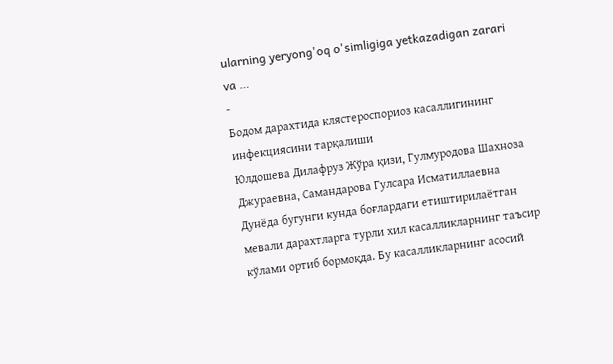ularning yeryong'oq o'simligiga yetkazadigan zarari va …
-
Бодом дарахтида клястероспориоз касаллигининг инфекциясини тарқалиши
Юлдошева Дилафруз Жўра қизи, Гулмуродова Шахноза Джураевна, Самандарова Гулсара Исматиллаевна
Дунёда бугунги кунда боғлардаги етиштирилаётган мевали дарахтларга турли хил касалликларнинг таъсир кўлами ортиб бормоқда. Бу касалликларнинг асосий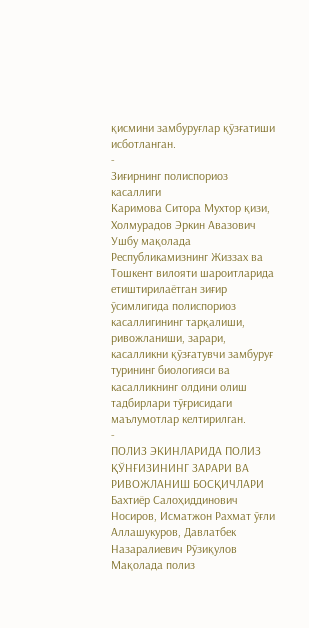қисмини замбуруғлар қўзғатиши исботланган.
-
Зиғирнинг полиспориоз касаллиги
Каримова Ситора Мухтор қизи, Холмурадов Эркин Авазович
Ушбу мақолада Республикамизнинг Жиззах ва Тошкент вилояти шароитларида етиштирилаётган зиғир ўсимлигида полиспориоз касаллигининг тарқалиши, ривожланиши, зарари, касалликни қўзғатувчи замбуруғ турининг биологияси ва касалликнинг олдини олиш тадбирлари тўғрисидаги маълумотлар келтирилган.
-
ПОЛИЗ ЭКИНЛАРИДА ПОЛИЗ ҚЎНҒИЗИНИНГ ЗАРАРИ ВА РИВОЖЛАНИШ БОСҚИЧЛАРИ
Бахтиёр Салоҳиддинович Носиров, Исматжон Рахмат ўғли Аллашукуров, Давлатбек Назаралиевич Рўзиқулов
Мақолада полиз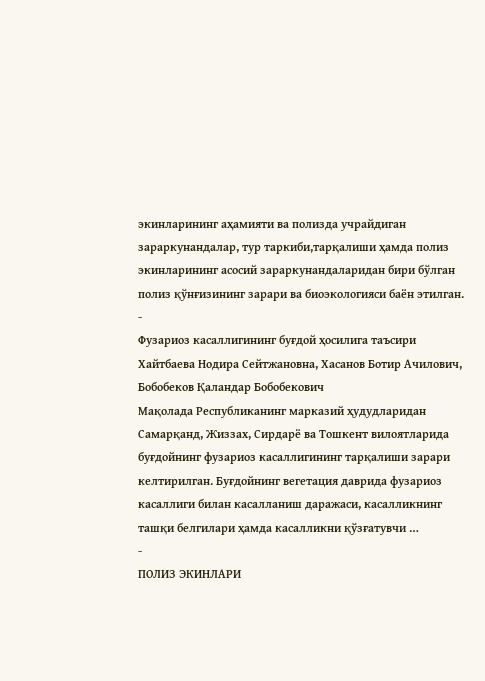экинларининг аҳамияти ва полизда учрайдиган зараркунандалар, тур таркиби,тарқалиши ҳамда полиз экинларининг асосий зараркунандаларидан бири бўлган полиз қўнғизининг зарари ва биоэкологияси баён этилган.
-
Фузариоз касаллигининг буғдой ҳосилига таъсири
Хайтбаева Нодира Сейтжановна, Хасанов Ботир Ачилович, Бобобеков Қаландар Бобобекович
Мақолада Республиканинг марказий ҳудудларидан Самарқанд, Жиззах, Сирдарё ва Тошкент вилоятларида буғдойнинг фузариоз касаллигининг тарқалиши зарари келтирилган. Буғдойнинг вегетация даврида фузариоз касаллиги билан касалланиш даражаси, касалликнинг ташқи белгилари ҳамда касалликни қўзғатувчи …
-
ПОЛИЗ ЭКИНЛАРИ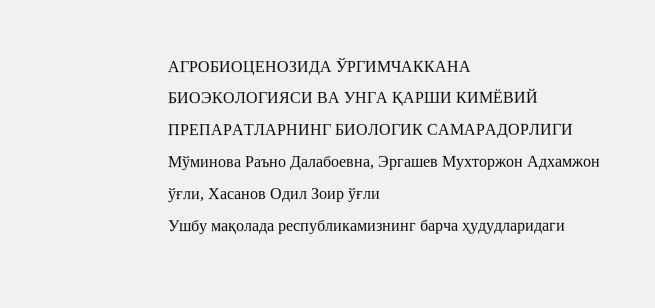АГРОБИОЦЕНОЗИДА ЎРГИМЧАККАНА БИОЭКОЛОГИЯСИ ВА УНГА ҚАРШИ КИМЁВИЙ ПРЕПАРАТЛАРНИНГ БИОЛОГИК САМАРАДОРЛИГИ
Мўминова Раъно Далабоевна, Эргашев Мухторжон Адхамжон ўғли, Хасанов Одил Зоир ўғли
Ушбу мақолада республикамизнинг барча ҳудудларидаги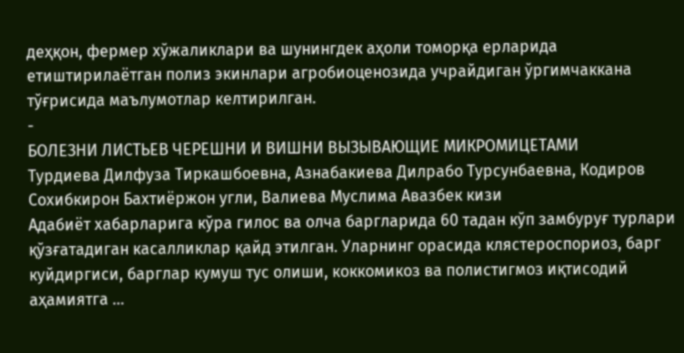деҳқон, фермер хўжаликлари ва шунингдек аҳоли томорқа ерларида етиштирилаётган полиз экинлари агробиоценозида учрайдиган ўргимчаккана тўғрисида маълумотлар келтирилган.
-
БОЛЕЗНИ ЛИСТЬЕВ ЧЕРЕШНИ И ВИШНИ ВЫЗЫВАЮЩИЕ МИКРОМИЦЕТАМИ
Турдиева Дилфуза Тиркашбоевна, Азнабакиева Дилрабо Турсунбаевна, Кодиров Сохибкирон Бахтиёржон угли, Валиева Муслима Авазбек кизи
Адабиёт хабарларига кўра гилос ва олча баргларида 60 тадан кўп замбуруғ турлари қўзғатадиган касалликлар қайд этилган. Уларнинг орасида клястероспориоз, барг куйдиргиси, барглар кумуш тус олиши, коккомикоз ва полистигмоз иқтисодий аҳамиятга …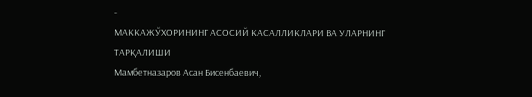-
МАККАЖЎХОРИНИНГ АСОСИЙ КАСАЛЛИКЛАРИ ВА УЛАРНИНГ ТАРҚАЛИШИ
Мамбетназаров Асан Бисенбаевич,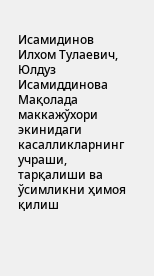Исамидинов Илхом Тулаевич, Юлдуз Исамиддиновa
Мақолада маккажўхори экинидаги касалликларнинг учраши, тарқалиши ва ўсимликни ҳимоя қилиш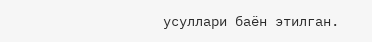усуллари баён этилган.